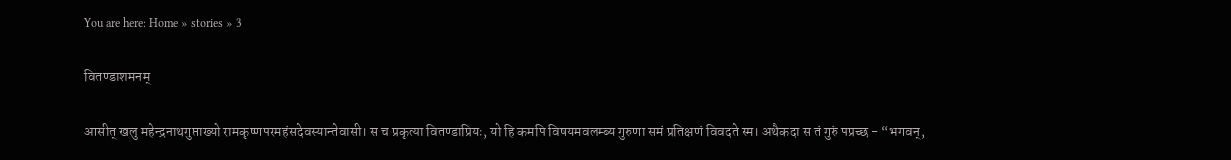You are here: Home » stories » 3

वितण्डाशमनम्

आसीत् खलु महेन्द्रनाथगुप्ताख्यो रामकृष्णपरमहंसदेवस्यान्तेवासी। स च प्रकृत्या वितण्डाप्रियः, यो हि कमपि विषयमवलम्ब्य गुरुणा समं प्रतिक्षणं विवदते स्म। अथैकदा स तं गुरुं पप्रच्छ - “भगवन्,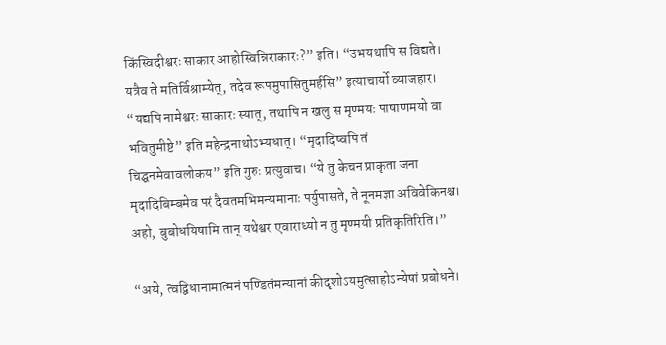किंस्विदीश्वरः साकार आहोस्विन्निराकारः?” इति। “उभयथापि स विद्यते। यत्रैव ते मतिर्विश्राम्येत्, तदेव रूपमुपासितुमर्हसि” इत्याचार्यो व्याजहार। “यद्यपि नामेश्वरः साकारः स्यात्, तथापि न खलु स मृण्मयः पाषाणमयो वा भवितुमीष्टे” इति महेन्द्रनाथोऽभ्यधात्। “मृदादिष्वपि तं चिद्घनमेवावलोकय” इति गुरुः प्रत्युवाच। “ये तु केचन प्राकृता जना मृदादिबिम्बमेव परं दैवतमभिमन्यमानाः पर्युपासते, ते नूनमज्ञा अविवेकिनश्च। अहो, बुबोधयिषामि तान् यथेश्वर एवाराध्यो न तु मृण्मयी प्रतिकृतिरिति।”

“अये, त्वद्विधानामात्मनं पण्डितंमन्यानां कीदृशोऽयमुत्साहोऽन्येषां प्रबोधने।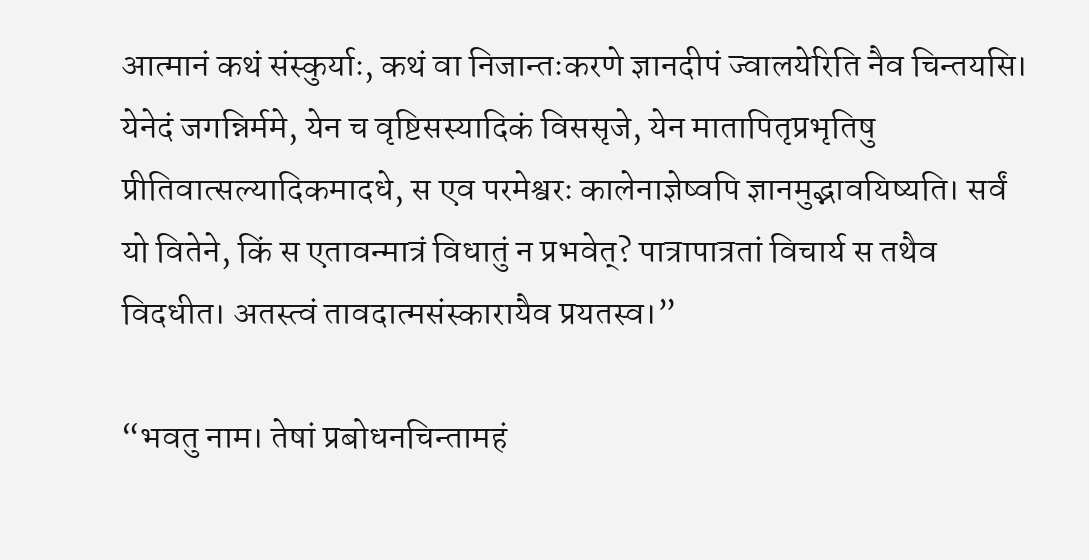आत्मानं कथं संस्कुर्याः, कथं वा निजान्तःकरणे ज्ञानदीपं ज्वालयेरिति नैव चिन्तयसि। येनेदं जगन्निर्ममे, येन च वृष्टिसस्यादिकं विससृजे, येन मातापितृप्रभृतिषु प्रीतिवात्सल्यादिकमादधे, स एव परमेश्वरः कालेनाज्ञेष्वपि ज्ञानमुद्भावयिष्यति। सर्वं यो वितेने, किं स एतावन्मात्रं विधातुं न प्रभवेत्? पात्रापात्रतां विचार्य स तथैव विदधीत। अतस्त्वं तावदात्मसंस्कारायैव प्रयतस्व।”

“भवतु नाम। तेषां प्रबोधनचिन्तामहं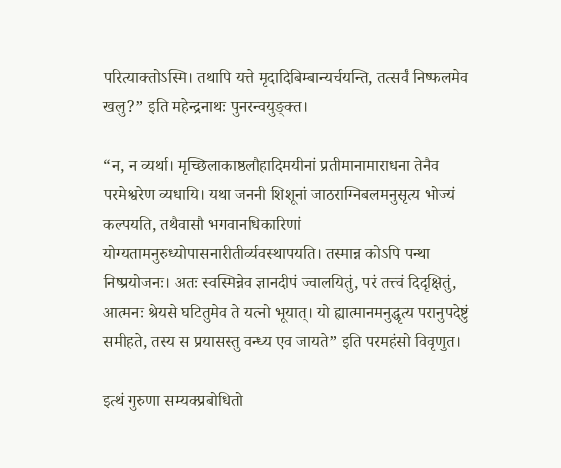परित्याक्तोऽस्मि। तथापि यत्ते मृदादिबिम्बान्यर्चयन्ति, तत्सर्वं निष्फलमेव खलु?” इति महेन्द्रनाथः पुनरन्वयुङ्क्त।

“न, न व्यर्था। मृच्छिलाकाष्ठलौहादिमयीनां प्रतीमानामाराधना तेनैव परमेश्वरेण व्यधायि। यथा जननी शिशूनां जाठराग्निबलमनुसृत्य भोज्यं कल्पयति, तथैवासौ भगवानधिकारिणां योग्यतामनुरुध्योपासनारीतीर्व्यवस्थापयति। तस्मान्न कोऽपि पन्था निष्प्रयोजनः। अतः स्वस्मिन्नेव ज्ञानदीपं ज्वालयितुं, परं तत्त्वं दिदृक्षितुं, आत्मनः श्रेयसे घटितुमेव ते यत्नो भूयात्। यो ह्यात्मानमनुद्धृत्य परानुपदेष्टुं समीहते, तस्य स प्रयासस्तु वन्ध्य एव जायते” इति परमहंसो विवृणुत।

इत्थं गुरुणा सम्यक्प्रबोधितो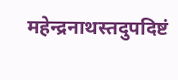महेन्द्रनाथस्तदुपदिष्टं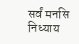सर्वं मनसि निध्याय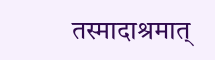तस्मादाश्रमात्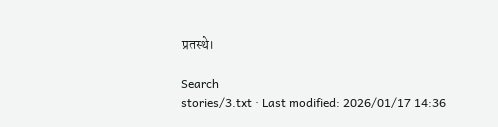प्रतस्थे।

Search
stories/3.txt · Last modified: 2026/01/17 14:36